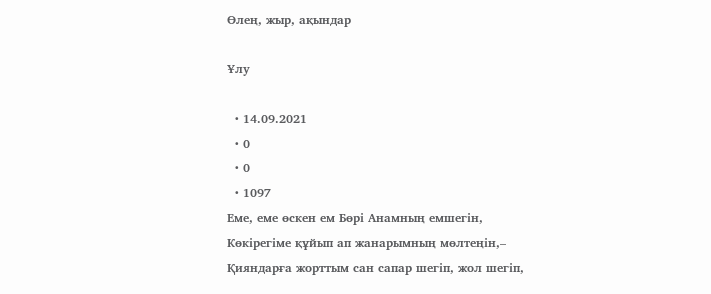Өлең, жыр, ақындар

Ұлу

  • 14.09.2021
  • 0
  • 0
  • 1097
Еме, еме өскен ем Бөрі Анамның емшегін,
Көкірегіме құйып ап жанарымның мөлтеңін,–
Қияндарға жорттым сан сапар шегіп, жол шегіп,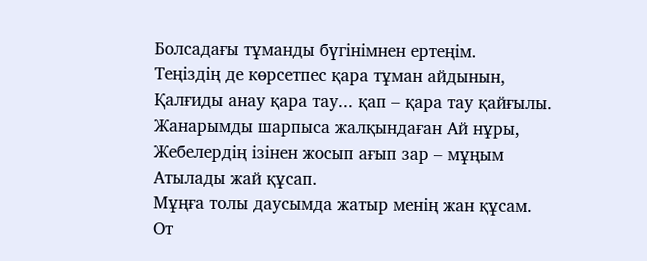Болсадағы тұманды бүгінімнен ертеңім.
Теңіздің де көрсетпес қара тұман айдынын,
Қалғиды анау қара тау... қап – қара тау қайғылы.
Жанарымды шарпыса жалқындаған Ай нұры,
Жебелердің ізінен жосып ағып зар – мұңым
Атылады жай құсап.
Мұңға толы даусымда жатыр менің жан құсам.
От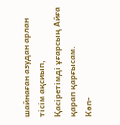шайнаған азудан арлан тісім ақсиып,
Қасіретімді ұғарсың Айға қарап қарғысам.
Көп-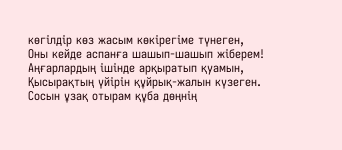көгілдір көз жасым көкірегіме түнеген,
Оны кейде аспанға шашып-шашып жіберем!
Аңғарлардың ішінде арқыратып қуамын,
Қысырақтың үйірін құйрық-жалын күзеген.
Сосын ұзақ отырам құба дөңнің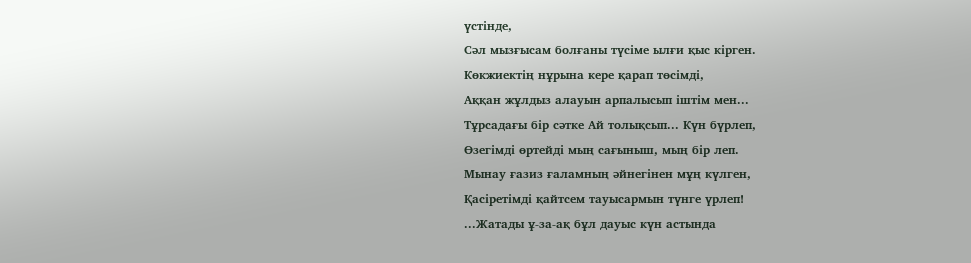үстінде,
Сәл мызғысам болғаны түсіме ылғи қыс кірген.
Көкжиектің нұрына кере қарап төсімді,
Аққан жұлдыз алауын арпалысып іштім мен...
Тұрсадағы бір сәтке Ай толықсып... Күн бүрлеп,
Өзегімді өртейді мың сағыныш, мың бір леп.
Мынау ғазиз ғаламның әйнегінен мұң күлген,
Қасіретімді қайтсем тауысармын түнге үрлеп!
...Жатады ұ-за-ақ бұл дауыс күн астында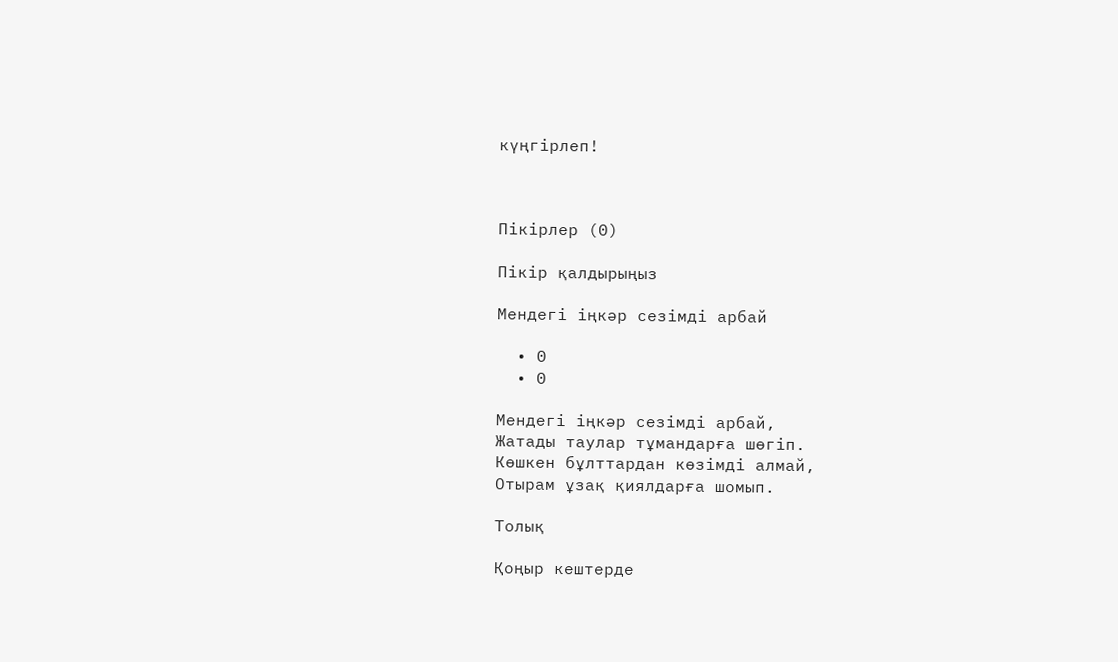күңгірлеп!



Пікірлер (0)

Пікір қалдырыңыз

Мендегі іңкәр сезімді арбай

  • 0
  • 0

Мендегі іңкәр сезімді арбай,
Жатады таулар тұмандарға шөгіп.
Көшкен бұлттардан көзімді алмай,
Отырам ұзақ қиялдарға шомып.

Толық

Қоңыр кештерде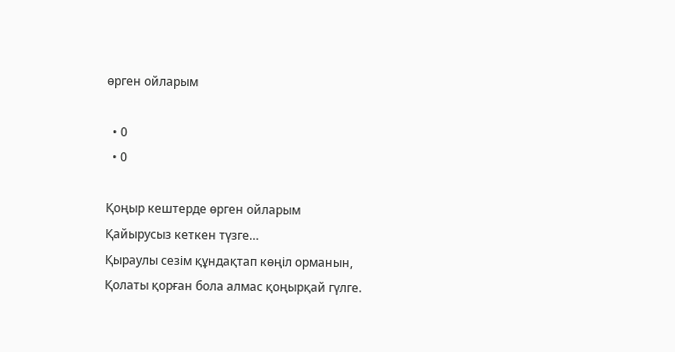өрген ойларым

  • 0
  • 0

Қоңыр кештерде өрген ойларым
Қайырусыз кеткен түзге…
Қыраулы сезім құндақтап көңіл орманын,
Қолаты қорған бола алмас қоңырқай гүлге.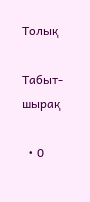Толық

Табыт-шырақ

  • 0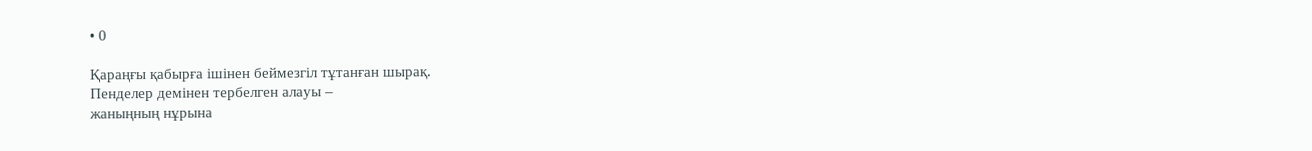• 0

Қараңғы қабырға ішінен беймезгіл тұтанған шырақ.
Пенделер демінен тербелген алауы –
жаныңның нұрына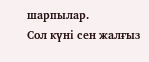шарпылар.
Сол күні сен жалғыз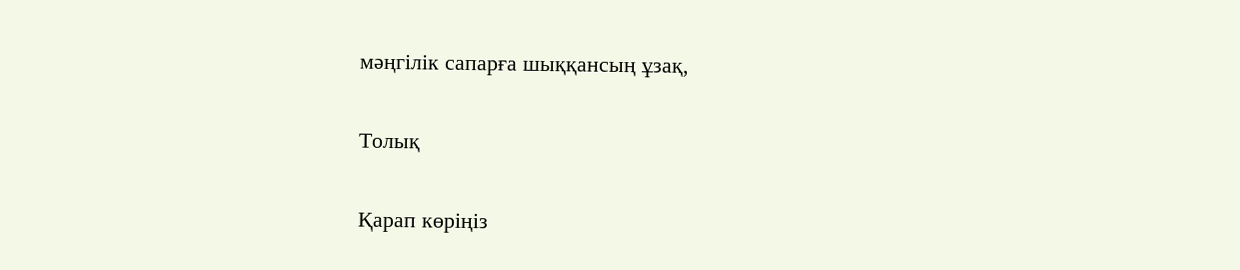мәңгілік сапарға шыққансың ұзақ,

Толық

Қарап көріңіз